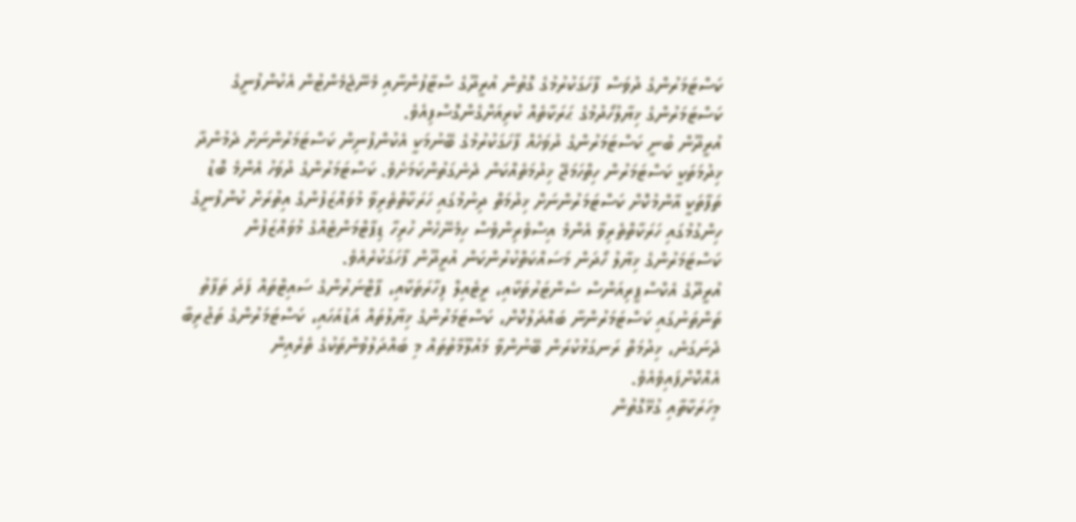ކަސްޓަމަރުންގެ ދުވަސް ފާހަގަކުރުމުގެ ގޮތުން އުރީދޫގެ ސްޓާފުންނާއި މެނޭޖެމެންޓުން އެކުންފުނީގެ ކަސްޓަމަރުންގެ ޚިޔާލުހޯދުމުގެ ޙަރަކާތެއް ކުރިއަށްގެންގޮސްފިއެވެ.
އުރީދޫން ބުނީ ކަސްޓަމަރުންގެ ދުވަހެއް ފާހަގަކުރުމުގެ ބޭނުމަކީ އެކުންފުނިން ކަސްޓަމަރުންނަށް ދެމުންދާ ޚިދުމަތަކީ ކަސްޓަމަރުން ހިތްހަމަޖޭ ޚިދުމަތެއްކަން ދެނެގަތުންކަމަށެވެ. ކަސްޓަމަރުންގެ ދުވަހު އެންމެ ބޮޑު ތަފާތަކީ އާންމުކޮށް ކަސްޓަމަރުންނަށް ޚިދުމަތް ދިނުމުގައި ހަރަކާތްތެރިވާ މުވައްޒަފުންގެ އިތުރަށް ކުންފުނީގެ ހިންގުމުގައި ހަރަކާތްތެރިވާ އެންމެ އިސްވެރިންވެސް ހިމެނޭހެން ހުރިހާ ޑިޕާޓްމަންޓެއްގެ މުވައްޒަފުން ކަސްޓަމަރުންގެ ޚިޔާލު ހޯދަން މަސައްކަތްކުރުންކަން އުރީދޫން ފާހަގަކުރެއެވެ.
އުރީދޫގެ އެކްސްޕީރިއަންސް ސެންޓަރުތަކާއި، ރީޓެއިލް ފިހާރަތަކާއި، ޕާޓްނަރުންގެ ސައިޓްތައް ފަދަ ތަފާތު ތަންތަނުގައި ކަސްޓަމަރުންނާ ބައްދަލުކޮށް، ކަސްޓަމަރުންގެ ޚިޔާލުތައް އަޑުއަހައި، ކަސްޓަމަރުންގެ ތަޖުރިބާ ދެނަގަނެ، ޚިދުމަތް ރަނގަޅުކުރަން ބޭނުންވާ މައުލޫމާތުތައް މި ބައްދަލުވުންތަކުގެ ތެރެއިން އެއްކޮށްފައިވެއެވެ.
މިހަރަކާތާއި ގުޅޭގޮތުން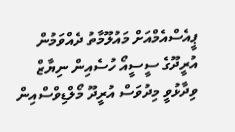ޕީއެސްއެމްއަށް މައުލޫމާތު ދެއްވަމުން އުރީދޫގެ ސީސީއޯ ހުސެއިން ނިޔާޒް ވިދާޅުވީ މިދުވަސް އުރީދޫ މޯލްޑިވްސްއިން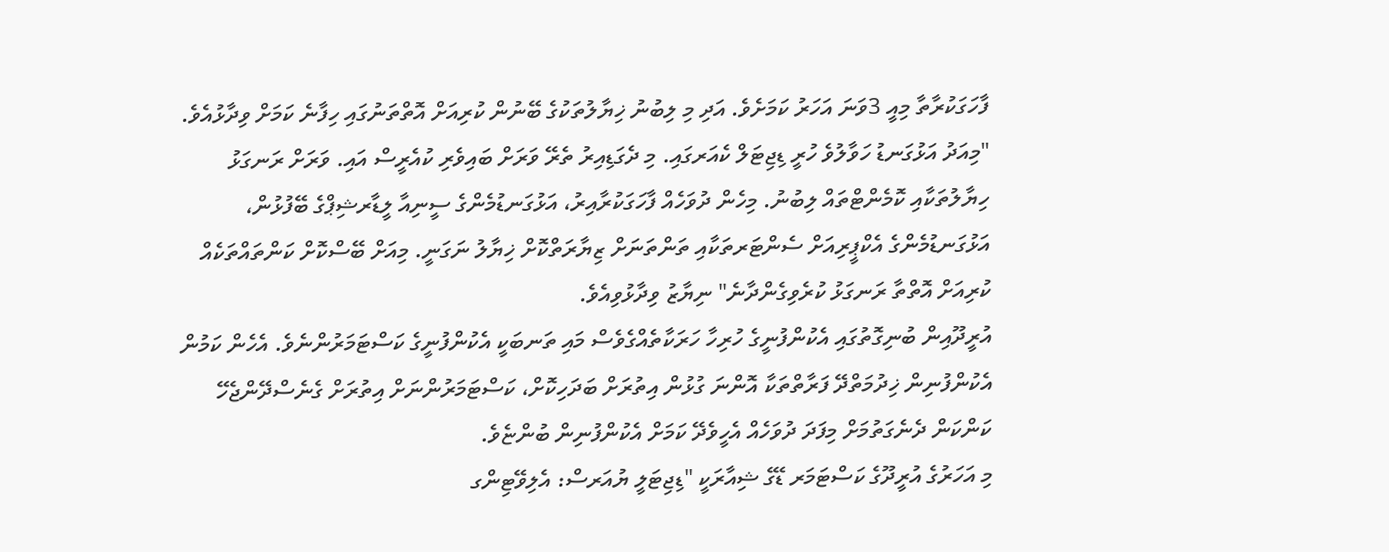ފާހަގަކުރާތާ މިއީ 3ވަނަ އަހަރު ކަމަށެވެ. އަދި މި ލިބުނު ޚިޔާލުތަކުގެ ބޭނުން ކުރިއަށް އޮތްތަނުގައި ހިފާނެ ކަމަށް ވިދާޅުއެވެ.
"މިއަދު އަޅުގަނޑު ހަވާލުވެ ހުރީ ޑިޖިޓަލް ކެއަރގައި. މި ދެގަޑިއިރު ތެރޭ ވަރަށް ބައިވެރި ކުއެރީސް އައި. ވަރަށް ރަނގަޅު ހިޔާލުތަކާއި ކޮމެންޓްތައް ލިބުނު. މިހެން ދުވަހެއް ފާހަގަކުރާއިރު، އަޅުގަނޑުމެންގެ ސީނިއާ ލީޑާރޝިޕްގެ ބޭފުޅުން، އަޅުގަނޑުމެންގެ އެކްޕީރިއަށް ސެންޓަރތަކާއި ތަންތަނަށް ޒިޔާރަތްކޮށް ޚިޔާލު ނަގަނީ. މިއަށް ބޭސްކޮށް ކަންތައްތަކެއް ކުރިއަށް އޮތްތާ ރަނގަޅު ކުރެވިގެންދާނެ" ނިޔާޒު ވިދާޅުވިއެވެ.
އުރީދޫއިން ބުނިގޮތުގައި އެކުންފުނީގެ ހުރިހާ ހަރަކާތެއްގެވެސް މައި ތަނބަކީ އެކުންފުނީގެ ކަސްޓަމަރުންނެވެ. އެހެން ކަމުން އެކުންފުނިން ޚިދުމަތްދޭ ފަރާތްތަކާ އޮންނަ ގުޅުން އިތުރަށް ބަދަހިކޮށް، ކަސްޓަމަރުންނަށް އިތުރަށް ގެނެސްދޭންޖެހޭ ކަންކަން ދެނެގަތުމަށް މިފަދަ ދުވަހެއް އެހީވެދޭ ކަމަށް އެކުންފުނިން ބުންޏެވެ.
މި އަހަރުގެ އުރީދޫގެ ކަސްޓަމަރ ޑޭގެ ޝިއާރަކީ "ޑިޖިޓަލީ ޔުއަރސް: އެލިވޭޓިންގ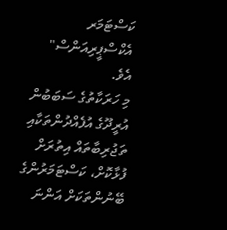ކަސްޓަމަރ އެކްސްޕީރިއަންސް" އެވެ.
މި ހަރަކާތުގެ ސަބަބުން އުރީދޫގެ އުފެއްދުންތަކާއި ތަޖުރިބާތައް އިތުރަށް ފުޅާކޮށް، ކަސްޓަމަރުންގެ ބޭނުންތަކަށް އަންނަ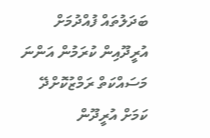ބަދަލުތައް ފުއްދުމަށް އުރީދޫއިން ކުރަމުން އަންނަ މަސައްކަތް ރަމްޒުކޮށްދޭ ކަމަށް އުރީދޫން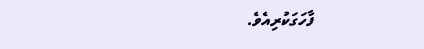ފާހަގަކުރިއެވެ.